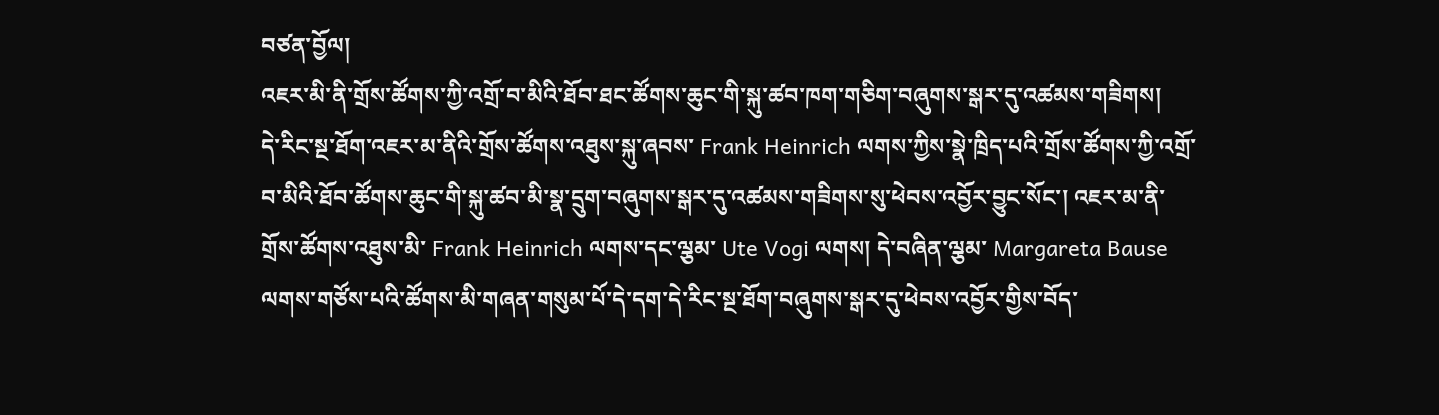བཙན་བྱོལ།
འཇར་མི་ནི་གྲོས་ཚོགས་ཀྱི་འགྲོ་བ་མིའི་ཐོབ་ཐང་ཚོགས་ཆུང་གི་སྐུ་ཚབ་ཁག་གཅིག་བཞུགས་སྒར་དུ་འཚམས་གཟིགས།
དེ་རིང་སྔ་ཐོག་འཇར་མ་ནིའི་གྲོས་ཚོགས་འཐུས་སྐུ་ཞབས་ Frank Heinrich ལགས་ཀྱིས་སྣེ་ཁྲིད་པའི་གྲོས་ཚོགས་ཀྱི་འགྲོ་བ་མིའི་ཐོབ་ཚོགས་ཆུང་གི་སྐུ་ཚབ་མི་སྣ་དྲུག་བཞུགས་སྒར་དུ་འཚམས་གཟིགས་སུ་ཕེབས་འབྱོར་བྱུང་སོང་། འཇར་མ་ནི་གྲོས་ཚོགས་འཐུས་མི་ Frank Heinrich ལགས་དང་ལྕམ་ Ute Vogi ལགས། དེ་བཞིན་ལྕམ་ Margareta Bause ལགས་གཙོས་པའི་ཚོགས་མི་གཞན་གསུམ་པོ་དེ་དག་དེ་རིང་སྔ་ཐོག་བཞུགས་སྒར་དུ་ཕེབས་འབྱོར་གྱིས་བོད་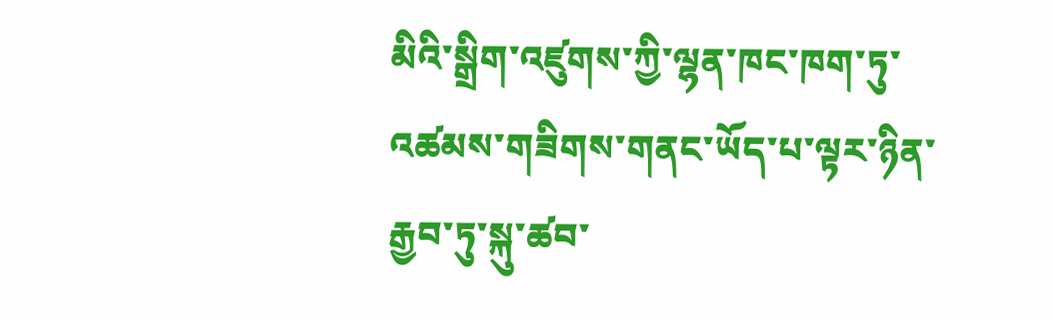མིའི་སྒྲིག་འཛུགས་ཀྱི་ལྷན་ཁང་ཁག་ཏུ་འཚམས་གཟིགས་གནང་ཡོད་པ་ལྟར་ཉིན་རྒྱབ་ཏུ་སྐུ་ཚབ་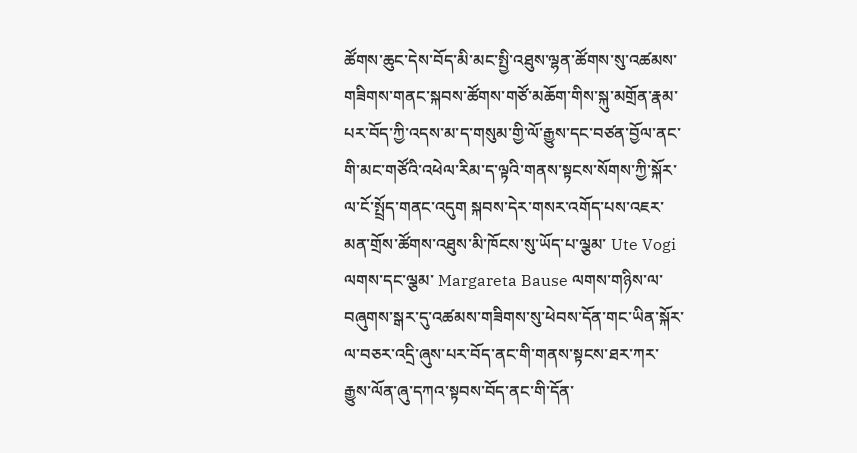ཚོགས་ཆུང་དེས་བོད་མི་མང་སྤྱི་འཐུས་ལྷན་ཚོགས་སུ་འཚམས་གཟིགས་གནང་སྐབས་ཚོགས་གཙོ་མཆོག་གིས་སྐུ་མགྲོན་རྣམ་པར་བོད་ཀྱི་འདས་མ་ད་གསུམ་གྱི་ལོ་རྒྱུས་དང་བཙན་བྱོལ་ནང་གི་མང་གཙོའི་འཕེལ་རིམ་ད་ལྟའི་གནས་སྟངས་སོགས་ཀྱི་སྐོར་ལ་ངོ་སྤྲོད་གནང་འདུག སྐབས་དེར་གསར་འགོད་པས་འཇར་མན་གྲོས་ཚོགས་འཐུས་མི་ཁོངས་སུ་ཡོད་པ་ལྕམ་ Ute Vogi ལགས་དང་ལྕམ་ Margareta Bause ལགས་གཉིས་ལ་བཞུགས་སྒར་དུ་འཚམས་གཟིགས་སུ་ཕེབས་དོན་གང་ཡིན་སྐོར་ལ་བཅར་འདྲི་ཞུས་པར་བོད་ནང་གི་གནས་སྟངས་ཐར་ཀར་རྒྱུས་ལོན་ཞུ་དཀའ་སྟབས་བོད་ནང་གི་དོན་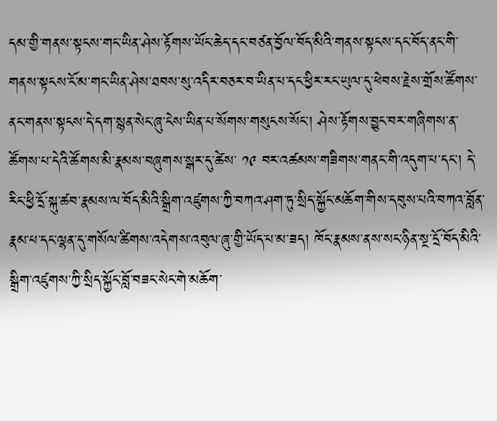དམ་གྱི་གནས་སྟངས་གང་ཡིན་ཤེས་རྟོགས་ཡོང་ཆེད་དང་བཙན་བྱོལ་བོད་མིའི་གནས་སྟངས་དང་བོད་ནང་གི་གནས་སྟངས་ངོ་མ་གང་ཡིན་ཤེས་ཐབས་སུ་འདིར་བཅར་བ་ཡིན་པ་དང་ཕྱིར་རང་ཡུལ་དུ་ཕེབས་རྗེས་གྲོས་ཚོགས་ནང་གནས་སྟངས་དེ་དག་སྙན་སེང་ཞུ་ངེས་ཡིན་པ་སོགས་གསུངས་སོང་། ཤེས་རྟོགས་བྱུང་བར་གཞིགས་ན་ཚོགས་པ་དེའི་ཚོགས་མི་རྣམས་བཞུགས་སྒར་དུ་ཚེས་ ༡༩ བར་འཚམས་གཟིགས་གནང་གི་འདུག་པ་དང་། དེ་རིང་ཕྱི་དྲོ་སྐུ་ཚབ་རྣམས་ལ་བོད་མིའི་སྒྲིག་འཛུགས་ཀྱི་བཀའ་ཤག་ཏུ་སྲིད་སྐྱོང་མཆོག་གིས་དབུས་པའི་བཀའ་བློན་རྣམ་པ་དང་ལྷན་དུ་གསོལ་ཚིགས་འདེགས་འབུལ་ཞུ་གྱི་ཡོད་པ་མ་ཟད། ཁོང་རྣམས་ནས་སང་ཉིན་སྔ་དྲོ་བོད་མིའི་སྒྲིག་འཛུགས་ཀྱི་སྲིད་སྐྱོང་བློ་བཟང་སེང་གེ་མཆོག་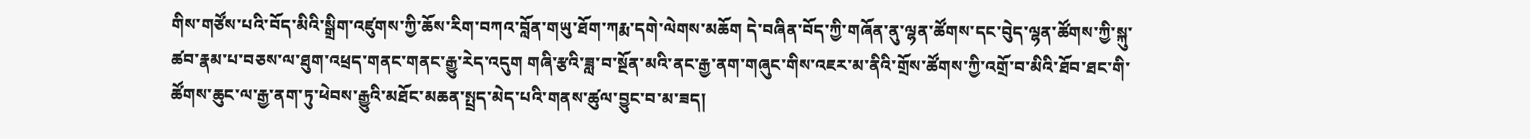གིས་གཙོས་པའི་བོད་མིའི་སྒྲིག་འཛུགས་ཀྱི་ཆོས་རིག་བཀའ་བློན་གཡུ་ཐོག་ཀརྨ་དགེ་ལེགས་མཆོག དེ་བཞིན་བོད་ཀྱི་གཞོན་ནུ་ལྷན་ཚོགས་དང་བེུད་ལྷན་ཚོགས་ཀྱི་སྐུ་ཚབ་རྣམ་པ་བཅས་ལ་ཐུག་འཕྲད་གནང་གནང་རྒྱུ་རེད་འདུག གཞི་རྩའི་ཟླ་བ་སྔོན་མའི་ནང་རྒྱ་ནག་གཞུང་གིས་འཇར་མ་ནིའི་གྲོས་ཚོགས་ཀྱི་འགྲོ་བ་མིའི་ཐོབ་ཐང་གི་ཚོགས་ཆུང་ལ་རྒྱ་ནག་ཏུ་ཕེབས་རྒྱུའི་མཐོང་མཆན་སྤྲད་མེད་པའི་གནས་ཚུལ་བྱུང་བ་མ་ཟད།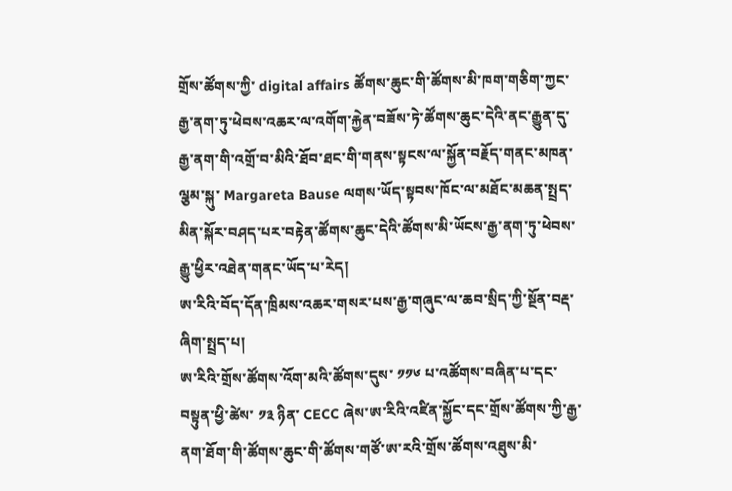གྲོས་ཚོགས་ཀྱི་ digital affairs ཚོགས་ཆུང་གི་ཚོགས་མི་ཁག་གཅིག་ཀྱང་རྒྱ་ནག་ཏུ་ཕེབས་འཆར་ལ་འགོག་རྐྱེན་བཟོས་ཏེ་ཚོགས་ཆུང་དེའི་ནང་རྒྱུན་དུ་རྒྱ་ནག་གི་འགྲོ་བ་མིའི་ཐོབ་ཐང་གི་གནས་སྟངས་ལ་སྐྱོན་བརྗོད་གནང་མཁན་ལྕམ་སྐུ་ Margareta Bause ལགས་ཡོད་སྟབས་ཁོང་ལ་མཐོང་མཆན་སྤྲད་མིན་སྐོར་བཤད་པར་བརྟེན་ཚོགས་ཆུང་དེའི་ཚོགས་མི་ཡོངས་རྒྱ་ནག་ཏུ་ཕེབས་རྒྱུ་ཕྱིར་འཐེན་གནང་ཡོད་པ་རེད།
ཨ་རིའི་བོད་དོན་ཁྲིམས་འཆར་གསར་པས་རྒྱ་གཞུང་ལ་ཆབ་སྲིད་ཀྱི་སྔོན་བརྡ་ཞིག་སྤྲད་པ།
ཨ་རིའི་གྲོས་ཚོགས་འོག་མའི་ཚོགས་དུས་ ༡༡༦ པ་འཚོགས་བཞིན་པ་དང་བསྟུན་ཕྱི་ཚེས་ ༡༣ ཉིན་ CECC ཞེས་ཨ་རིའི་འཛིན་སྐྱོང་དང་གྲོས་ཚོགས་ཀྱི་རྒྱ་ནག་ཐོག་གི་ཚོགས་ཆུང་གི་ཚོགས་གཙོ་ཨ་རའི་གྲོས་ཚོགས་འཐུས་མི་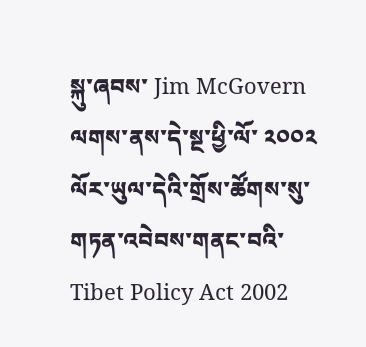སྐུ་ཞབས་ Jim McGovern ལགས་ནས་དེ་སྔ་ཕྱི་ལོ་ ༢༠༠༢ ལོར་ཡུལ་དེའི་གྲོས་ཚོགས་སུ་གཏན་འབེབས་གནང་བའི་ Tibet Policy Act 2002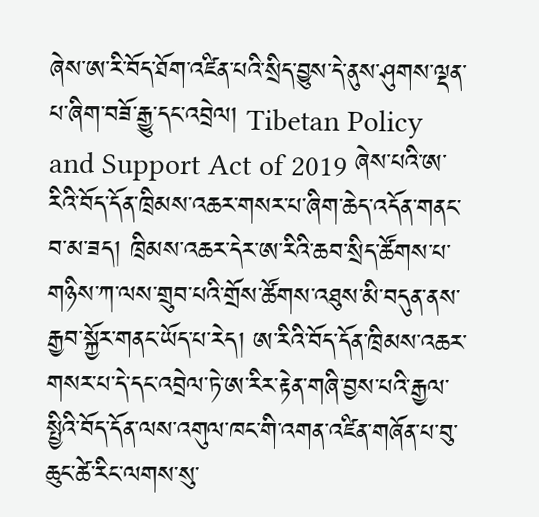ཞེས་ཨ་རི་བོད་ཐོག་འཛིན་པའི་སྲིད་བྱུས་དེ་ནུས་ཤུགས་ལྡན་པ་ཞིག་བཟོ་རྒྱུ་དང་འབྲེལ། Tibetan Policy and Support Act of 2019 ཞེས་པའི་ཨ་རིའི་བོད་དོན་ཁྲིམས་འཆར་གསར་པ་ཞིག་ཆེད་འདོན་གནང་བ་མ་ཟད། ཁྲིམས་འཆར་དེར་ཨ་རིའི་ཆབ་སྲིད་ཚོགས་པ་གཉིས་ཀ་ལས་གྲུབ་པའི་གྲོས་ཚོགས་འཐུས་མི་བདུན་ནས་རྒྱབ་སྐྱོར་གནང་ཡོད་པ་རེད། ཨ་རིའི་བོད་དོན་ཁྲིམས་འཆར་གསར་པ་དེ་དང་འབྲེལ་ཏེ་ཨ་རིར་རྟེན་གཞི་བྱས་པའི་རྒྱལ་སྤྱིའི་བོད་དོན་ལས་འགུལ་ཁང་གི་འགན་འཛིན་གཞོན་པ་བུ་ཆུང་ཚེ་རིང་ལགས་སུ་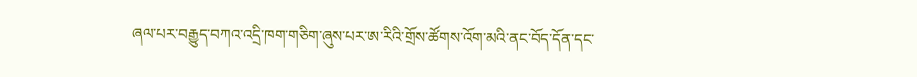ཞལ་པར་བརྒྱུད་བཀའ་འདྲི་ཁག་གཅིག་ཞུས་པར་ཨ་རིའི་གྲོས་ཚོགས་འོག་མའི་ནང་བོད་དོན་དང་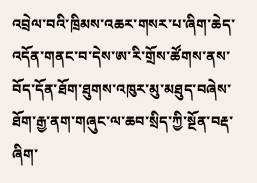འབྲེལ་བའི་ཁྲིམས་འཆར་གསར་པ་ཞིག་ཆེད་འདོན་གནང་བ་དེས་ཨ་རི་གྲོས་ཚོགས་ནས་བོད་དོན་ཐོག་ཐུགས་འཁུར་མུ་མཐུད་བཞེས་ཐོག་རྒྱ་ནག་གཞུང་ལ་ཆབ་སྲིད་ཀྱི་སྔོན་བརྡ་ཞིག་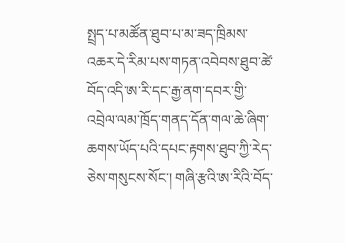སྤྲད་པ་མཚོན་ཐུབ་པ་མ་ཟད་ཁྲིམས་འཆར་དེ་རིམ་པས་གཏན་འབེབས་ཐུབ་ཚེ་བོད་འདི་ཨ་རི་དང་རྒྱ་ནག་དབར་གྱི་འབྲེལ་ལམ་ཁྲོད་གནད་དོན་གལ་ཆེ་ཞིག་ཆགས་ཡོད་པའི་དཔང་རྟགས་ཐུབ་ཀྱི་རེད་ཅེས་གསུངས་སོང་། གཞི་རྩའི་ཨ་རིའི་བོད་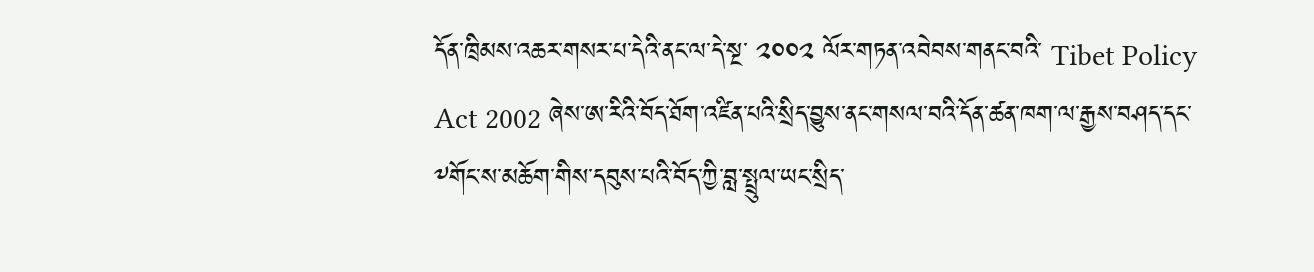དོན་ཁྲིམས་འཆར་གསར་པ་དེའི་ནང་ལ་དེ་སྔ་ ༢༠༠༢ ལོར་གཏན་འབེབས་གནང་བའི་ Tibet Policy Act 2002 ཞེས་ཨ་རིའི་བོད་ཐོག་འཛིན་པའི་སྲིད་བྱུས་ནང་གསལ་བའི་དོན་ཚན་ཁག་ལ་རྒྱས་བཤད་དང་༸གོང་ས་མཆོག་གིས་དབུས་པའི་བོད་ཀྱི་བླ་སྤྲུལ་ཡང་སྲིད་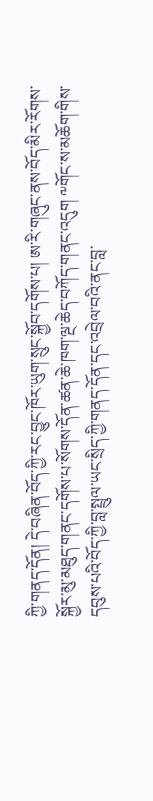ཀྱི་གནད་དོན། དེ་བཞིན་བོད་ཀྱི་རང་བྱུང་ཁོར་ཡུག་སྲུང་སྐྱོབ་དགོས་པ། ཨ་རི་གཞུང་ནས་བོད་མིར་རོགས་སྐྱོར་མུ་མཐུད་གནང་དགོས་པ་སོགས་དོན་ཚན་ཆེ་ཁག་ལྔ་ཆེད་བཀོད་གནང་འདུག ༸གོང་ས་མཆོག་གིས་དབུས་པའི་བོད་ཀྱི་བླ་སྤྲུལ་ཡང་སྲིད་ཀྱི་གནད་དོན་དང་འབྲེལ་བའི་ནང་བླ་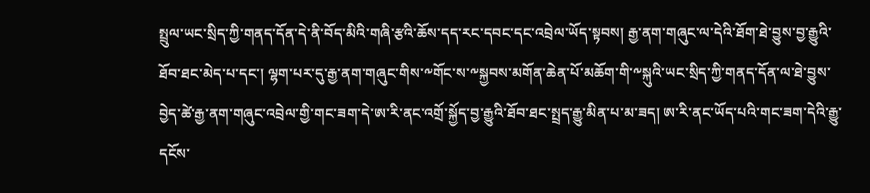སྤྲུལ་ཡང་སྲིད་ཀྱི་གནད་དོན་དེ་ནི་བོད་མིའི་གཞི་རྩའི་ཆོས་དད་རང་དབང་དང་འབྲེལ་ཡོད་སྟབས། རྒྱ་ནག་གཞུང་ལ་དེའི་ཐོག་ཐེ་བྱུས་བྱ་རྒྱུའི་ཐོབ་ཐང་མེད་པ་དང་། ལྷག་པར་དུ་རྒྱ་ནག་གཞུང་གིས་༸གོང་ས་༸སྐྱབས་མགོན་ཆེན་པོ་མཆོག་གི་༸སྐུའི་ཡང་སྲིད་ཀྱི་གནད་དོན་ལ་ཐེ་བྱུས་བྱེད་ཚེ་རྒྱ་ནག་གཞུང་འབྲེལ་གྱི་གང་ཟག་དེ་ཨ་རི་ནང་འགྲོ་སྐྱོད་བྱ་རྒྱུའི་ཐོབ་ཐང་སྤྲད་རྒྱུ་མིན་པ་མ་ཟད། ཨ་རི་ནང་ཡོད་པའི་གང་ཟག་དེའི་རྒྱུ་དངོས་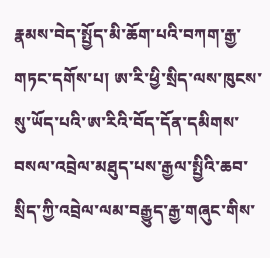རྣམས་བེད་སྤྱོད་མི་ཆོག་པའི་བཀག་རྒྱ་གཏང་དགོས་པ། ཨ་རི་ཕྱི་སྲིད་ལས་ཁུངས་སུ་ཡོད་པའི་ཨ་རིའི་བོད་དོན་དམིགས་བསལ་འབྲེལ་མཐུད་པས་རྒྱལ་སྤྱིའི་ཆབ་སྲིད་ཀྱི་འབྲེལ་ལམ་བརྒྱུད་རྒྱ་གཞུང་གིས་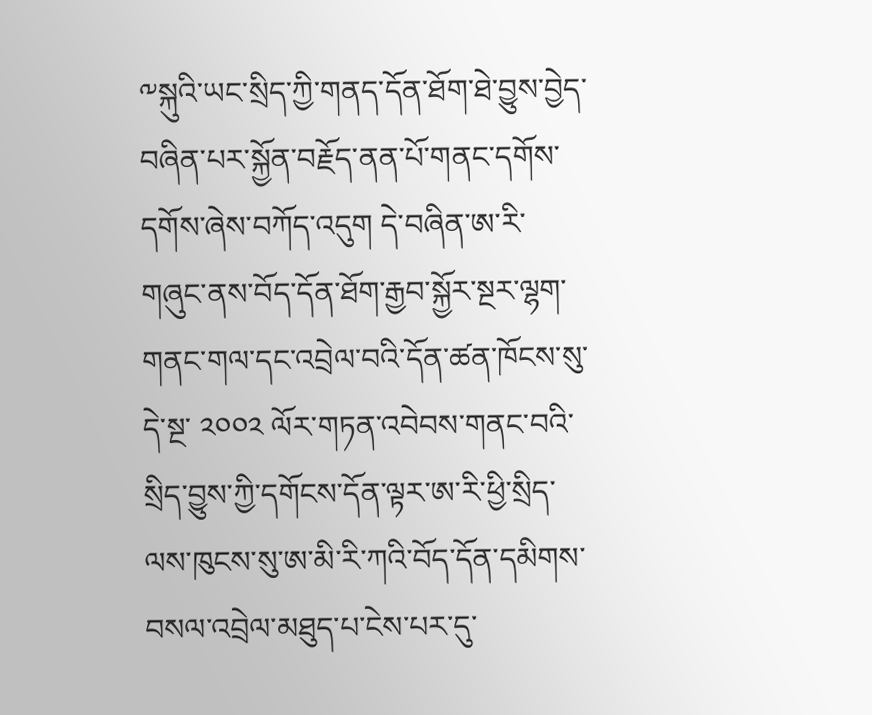༸སྐུའི་ཡང་སྲིད་ཀྱི་གནད་དོན་ཐོག་ཐེ་བྱུས་བྱེད་བཞིན་པར་སྐྱོན་བརྗོད་ནན་པོ་གནང་དགོས་དགོས་ཞེས་བཀོད་འདུག དེ་བཞིན་ཨ་རི་གཞུང་ནས་བོད་དོན་ཐོག་རྒྱབ་སྐྱོར་སྔར་ལྷག་གནང་གལ་དང་འབྲེལ་བའི་དོན་ཚན་ཁོངས་སུ་དེ་སྔ་ ༢༠༠༢ ལོར་གཏན་འབེབས་གནང་བའི་སྲིད་བྱུས་ཀྱི་དགོངས་དོན་ལྟར་ཨ་རི་ཕྱི་སྲིད་ལས་ཁུངས་སུ་ཨ་མི་རི་ཀའི་བོད་དོན་དམིགས་བསལ་འབྲེལ་མཐུད་པ་ངེས་པར་དུ་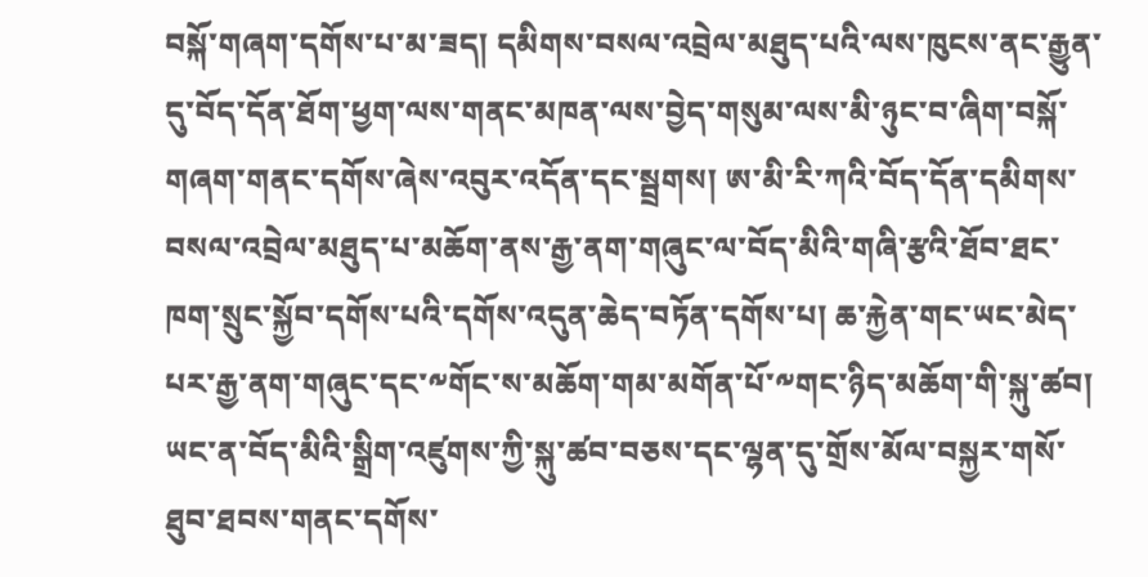བསྐོ་གཞག་དགོས་པ་མ་ཟད། དམིགས་བསལ་འབྲེལ་མཐུད་པའི་ལས་ཁུངས་ནང་རྒྱུན་དུ་བོད་དོན་ཐོག་ཕྱག་ལས་གནང་མཁན་ལས་བྱེད་གསུམ་ལས་མི་ཉུང་བ་ཞིག་བསྐོ་གཞག་གནང་དགོས་ཞེས་འབུར་འདོན་དང་སྦྲགས། ཨ་མི་རི་ཀའི་བོད་དོན་དམིགས་བསལ་འབྲེལ་མཐུད་པ་མཆོག་ནས་རྒྱ་ནག་གཞུང་ལ་བོད་མིའི་གཞི་རྩའི་ཐོབ་ཐང་ཁག་སྲུང་སྐྱོབ་དགོས་པའི་དགོས་འདུན་ཆེད་བཏོན་དགོས་པ། ཆ་རྐྱེན་གང་ཡང་མེད་པར་རྒྱ་ནག་གཞུང་དང་༸གོང་ས་མཆོག་གམ་མགོན་པོ་༸གང་ཉིད་མཆོག་གི་སྐུ་ཚབ། ཡང་ན་བོད་མིའི་སྒྲིག་འཛུགས་ཀྱི་སྐུ་ཚབ་བཅས་དང་ལྷན་དུ་གྲོས་མོལ་བསྐྱར་གསོ་ཐུབ་ཐབས་གནང་དགོས་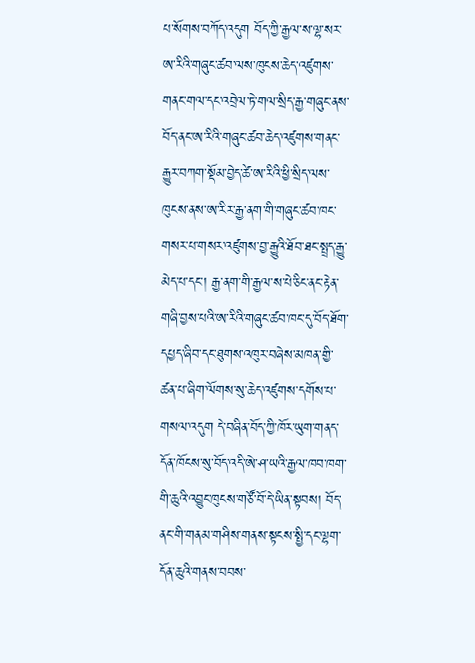པ་སོགས་བཀོད་འདུག བོད་ཀྱི་རྒྱལ་ས་ལྷ་སར་ཨ་རིའི་གཞུང་ཚབ་ལས་ཁུངས་ཆེད་འཛུགས་གནང་གལ་དང་འབྲེལ་ཏེ་གལ་སྲིད་རྒྱ་གཞུང་ནས་བོད་ནང་ཨ་རིའི་གཞུང་ཚབ་ཆེད་འཛུགས་གནང་རྒྱུར་བཀག་སྡོམ་བྱེད་ཚེ་ཨ་རིའི་ཕྱི་སྲིད་ལས་ཁུངས་ནས་ཨ་རིར་རྒྱ་ནག་གི་གཞུང་ཚབ་ཁང་གསར་པ་གསར་འཛུགས་བྱ་རྒྱུའི་ཐོབ་ཐང་སྤྲད་རྒྱུ་མེད་པ་དང་། རྒྱ་ནག་གི་རྒྱལ་ས་པེ་ཅིང་ནང་རྟེན་གཞི་བྱས་པའི་ཨ་རིའི་གཞུང་ཚབ་ཁང་དུ་བོད་ཐོག་དཔྱད་ཞིབ་དང་ཐུགས་འཁུར་བཞེས་མཁན་གྱི་ཚན་པ་ཞིག་ལོགས་སུ་ཆེད་འཛུགས་དགོས་པ་གསལ་འདུག དེ་བཞིན་བོད་ཀྱི་ཁོར་ཡུག་གནད་དོན་ཁོངས་སུ་བོད་འདི་ཨེ་ཤ་ཡའི་རྒྱལ་ཁབ་ཁག་གི་ཆུའི་འབྱུང་ཁུངས་གཙོ་བོ་དེ་ཡིན་སྟབས། བོད་ནང་གི་གནམ་གཤིས་གནས་སྟངས་སྤྱི་དང་ལྷག་དོན་ཆུའི་གནས་བབས་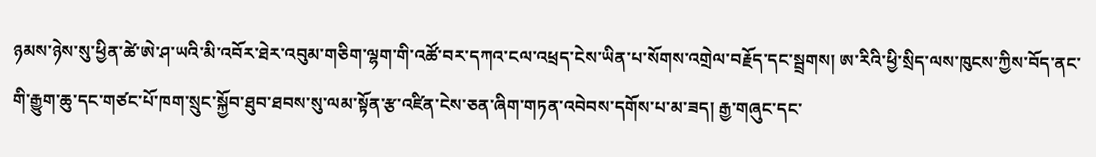ཉམས་ཉེས་སུ་ཕྱིན་ཚེ་ཨེ་ཤ་ཡའི་མི་འབོར་ཐེར་འབུམ་གཅིག་ལྷག་གི་འཚོ་བར་དཀའ་ངལ་འཕྲད་ངེས་ཡིན་པ་སོགས་འགྲེལ་བརྗོད་དང་སྦྲགས། ཨ་རིའི་ཕྱི་སྲིད་ལས་ཁུངས་ཀྱིས་བོད་ནང་གི་རྒྱུག་ཆུ་དང་གཙང་པོ་ཁག་སྲུང་སྐྱོབ་ཐུབ་ཐབས་སུ་ལམ་སྟོན་རྩ་འཛིན་ངེས་ཅན་ཞིག་གཏན་འབེབས་དགོས་པ་མ་ཟད། རྒྱ་གཞུང་དང་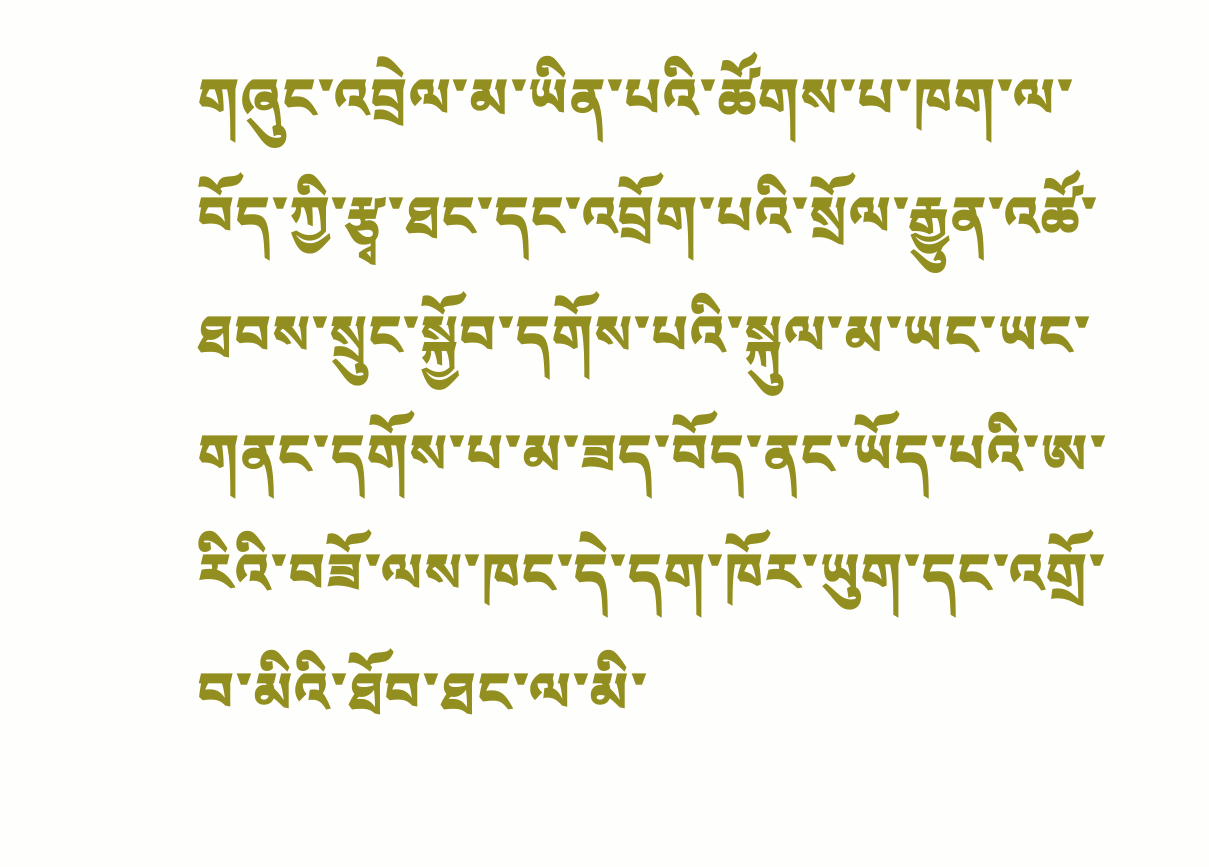གཞུང་འབྲེལ་མ་ཡིན་པའི་ཚོགས་པ་ཁག་ལ་བོད་ཀྱི་རྩྭ་ཐང་དང་འབྲོག་པའི་སྲོལ་རྒྱུན་འཚོ་ཐབས་སྲུང་སྐྱོབ་དགོས་པའི་སྐུལ་མ་ཡང་ཡང་གནང་དགོས་པ་མ་ཟད་བོད་ནང་ཡོད་པའི་ཨ་རིའི་བཟོ་ལས་ཁང་དེ་དག་ཁོར་ཡུག་དང་འགྲོ་བ་མིའི་ཐོབ་ཐང་ལ་མི་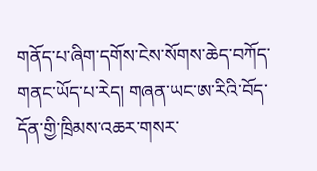གནོད་པ་ཞིག་དགོས་ངེས་སོགས་ཆེད་བཀོད་གནང་ཡོད་པ་རེད། གཞན་ཡང་ཨ་རིའི་བོད་དོན་གྱི་ཁྲིམས་འཆར་གསར་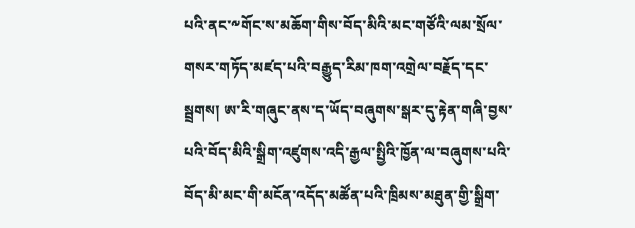པའི་ནང་༸གོང་ས་མཆོག་གིས་བོད་མིའི་མང་གཙོའི་ལམ་སྲོལ་གསར་གཏོད་མཛད་པའི་བརྒྱུད་རིམ་ཁག་འགྲེལ་བརྗོད་དང་སྦྲགས། ཨ་རི་གཞུང་ནས་ད་ཡོད་བཞུགས་སྒར་དུ་རྟེན་གཞི་བྱས་པའི་བོད་མིའི་སྒྲིག་འཛུགས་འདི་རྒྱལ་སྤྱིའི་ཁྱོན་ལ་བཞུགས་པའི་བོད་མི་མང་གི་མངོན་འདོད་མཚོན་པའི་ཁྲིམས་མཐུན་གྱི་སྒྲིག་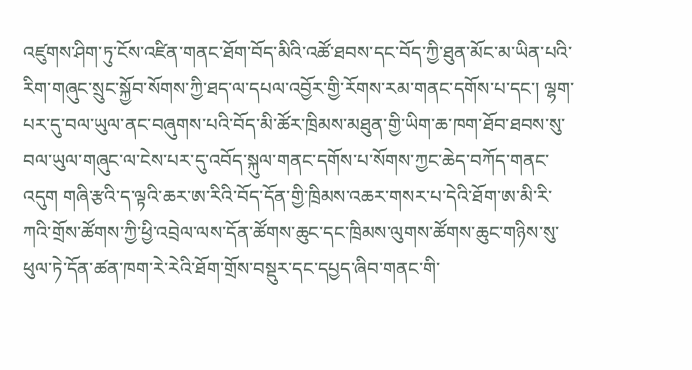འཛུགས་ཤིག་ཏུ་ངོས་འཛིན་གནང་ཐོག་བོད་མིའི་འཚོ་ཐབས་དང་བོད་ཀྱི་ཐུན་མོང་མ་ཡིན་པའི་རིག་གཞུང་སྲུང་སྐྱོབ་སོགས་ཀྱི་ཐད་ལ་དཔལ་འབྱོར་གྱི་རོགས་རམ་གནང་དགོས་པ་དང་། ལྷག་པར་དུ་བལ་ཡུལ་ནང་བཞུགས་པའི་བོད་མི་ཚོར་ཁྲིམས་མཐུན་གྱི་ཡིག་ཆ་ཁག་ཐོབ་ཐབས་སུ་བལ་ཡུལ་གཞུང་ལ་ངེས་པར་དུ་འབོད་སྐུལ་གནང་དགོས་པ་སོགས་ཀྱང་ཆེད་བཀོད་གནང་འདུག གཞི་རྩའི་ད་ལྟའི་ཆར་ཨ་རིའི་བོད་དོན་གྱི་ཁྲིམས་འཆར་གསར་པ་དེའི་ཐོག་ཨ་མི་རི་ཀའི་གྲོས་ཚོགས་ཀྱི་ཕྱི་འབྲེལ་ལས་དོན་ཚོགས་ཆུང་དང་ཁྲིམས་ལུགས་ཚོགས་ཆུང་གཉིས་སུ་ཕུལ་ཏེ་དོན་ཚན་ཁག་རེ་རེའི་ཐོག་གྲོས་བསྡུར་དང་དཔྱད་ཞིབ་གནང་གི་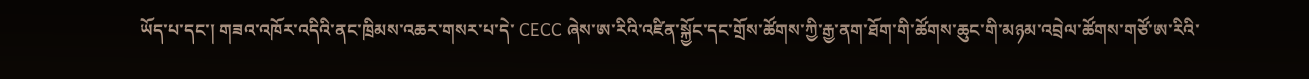ཡོད་པ་དང་། གཟའ་འཁོར་འདིའི་ནང་ཁྲིམས་འཆར་གསར་པ་དེ་ CECC ཞེས་ཨ་རིའི་འཛིན་སྐྱོང་དང་གྲོས་ཚོགས་ཀྱི་རྒྱ་ནག་ཐོག་གི་ཚོགས་ཆུང་གི་མཉམ་འབྲེལ་ཚོགས་གཙོ་ཨ་རིའི་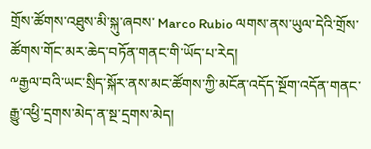གྲོས་ཚོགས་འཐུས་མི་སྐུ་ཞབས་ Marco Rubio ལགས་ནས་ཡུལ་དེའི་གྲོས་ཚོགས་གོང་མར་ཆེད་བཏོན་གནང་གི་ཡོད་པ་རེད།
༸རྒྱལ་བའི་ཡང་སྲིད་སྐོར་ནས་མང་ཚོགས་ཀྱི་མངོན་འདོད་སྔོག་འདོན་གནང་རྒྱུ་འཕྱི་དྲགས་མེད་ན་སྔ་དྲགས་མེད།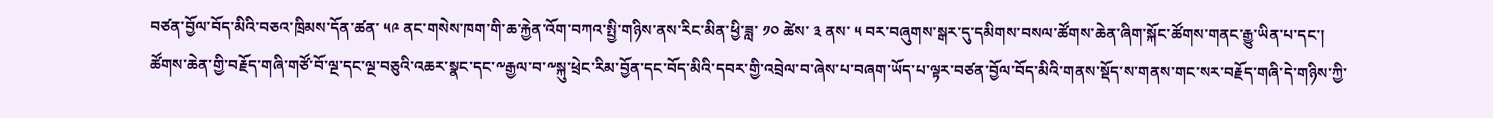བཙན་བྱོལ་བོད་མིའི་བཅའ་ཁྲིམས་དོན་ཚན་ ༥༩ ནང་གསེས་ཁག་གི་ཆ་རྐྱེན་འོག་བཀའ་སྤྱི་གཉིས་ནས་རིང་མིན་ཕྱི་ཟླ་ ༡༠ ཚེས་ ༣ ནས་ ༥ བར་བཞུགས་སྒར་དུ་དམིགས་བསལ་ཚོགས་ཆེན་ཞིག་སྐོང་ཚོགས་གནང་རྒྱུ་ཡིན་པ་དང་། ཚོགས་ཆེན་གྱི་བརྗོད་གཞི་གཙོ་བོ་ལྔ་དང་ལྔ་བཅུའི་འཆར་སྣང་དང་༸རྒྱལ་བ་༸སྐུ་ཕྲེང་རིམ་བྱོན་དང་བོད་མིའི་དབར་གྱི་འབྲེལ་བ་ཞེས་པ་བཞག་ཡོད་པ་ལྟར་བཙན་བྱོལ་བོད་མིའི་གནས་སྡོད་ས་གནས་གང་སར་བརྗོད་གཞི་དེ་གཉིས་ཀྱི་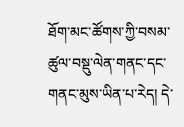ཐོག་མང་ཚོགས་ཀྱི་བསམ་ཚུལ་བསྡུ་ལེན་གནང་དང་གནང་མུས་ཡིན་པ་རེད། དེ་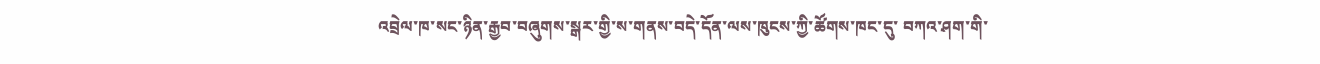འབྲེལ་ཁ་སང་ཉིན་རྒྱབ་བཞུགས་སྒར་གྱི་ས་གནས་བདེ་དོན་ལས་ཁུངས་ཀྱི་ཚོགས་ཁང་དུ་ བཀའ་ཤག་གི་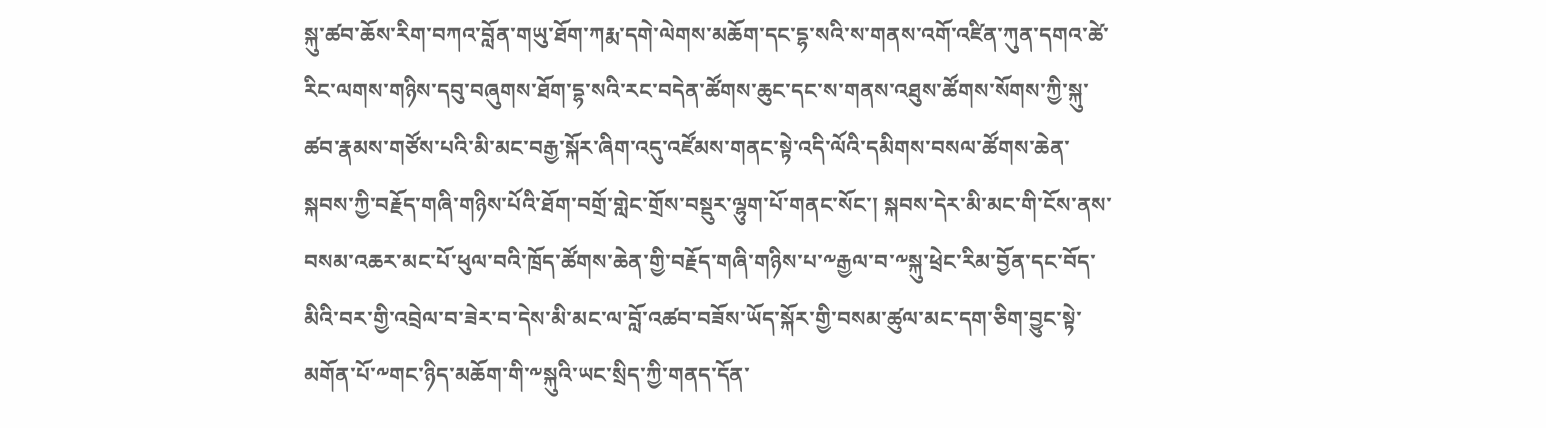སྐུ་ཚབ་ཆོས་རིག་བཀའ་བློན་གཡུ་ཐོག་ཀརྨ་དགེ་ལེགས་མཆོག་དང་དྷ་སའི་ས་གནས་འགོ་འཛིན་ཀུན་དགའ་ཚེ་རིང་ལགས་གཉིས་དབུ་བཞུགས་ཐོག་དྷ་སའི་རང་བདེན་ཚོགས་ཆུང་དང་ས་གནས་འཐུས་ཚོགས་སོགས་ཀྱི་སྐུ་ཚབ་རྣམས་གཙོས་པའི་མི་མང་བརྒྱ་སྐོར་ཞིག་འདུ་འཛོམས་གནང་སྟེ་འདི་ལོའི་དམིགས་བསལ་ཚོགས་ཆེན་སྐབས་ཀྱི་བརྗོད་གཞི་གཉིས་པོའི་ཐོག་བགྲོ་གླེང་གྲོས་བསྡུར་ལྷུག་པོ་གནང་སོང་། སྐབས་དེར་མི་མང་གི་ངོས་ནས་བསམ་འཆར་མང་པོ་ཕུལ་བའི་ཁྲོད་ཚོགས་ཆེན་གྱི་བརྗོད་གཞི་གཉིས་པ་༸རྒྱལ་བ་༸སྐུ་ཕྲེང་རིམ་བྱོན་དང་བོད་མིའི་བར་གྱི་འབྲེལ་བ་ཟེར་བ་དེས་མི་མང་ལ་བློ་འཚབ་བཟོས་ཡོད་སྐོར་གྱི་བསམ་ཚུལ་མང་དག་ཅིག་བྱུང་སྟེ་མགོན་པོ་༸གང་ཉིད་མཆོག་གི་༸སྐུའི་ཡང་སྲིད་ཀྱི་གནད་དོན་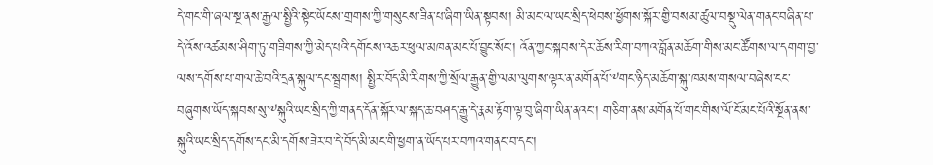དེ་གང་གི་ཞལ་སྔ་ནས་རྒྱལ་སྤྱིའི་སྟེང་ཡོངས་གྲགས་ཀྱི་གསུངས་ཟིན་པ་ཞིག་ཡིན་སྟབས། མི་མང་ལ་ཡང་སྲིད་ཕེབས་ཕྱོགས་སྐོར་གྱི་བསམ་ཚུལ་བསྡུ་ལེན་གནང་བཞིན་པ་དེ་འོས་འཚམས་ཤིག་ཏུ་གཟིགས་ཀྱི་མེད་པའི་དགོངས་འཆར་ཕུལ་མཁན་མང་པོ་བྱུང་སོང་། འོན་ཀྱང་སྐབས་དེར་ཆོས་རིག་བཀའ་བློན་མཆོག་གིས་མང་ཚོགས་ལ་དགག་བྱ་ལས་དགོས་པ་གལ་ཆེ་བའི་དྲན་སྐུལ་དང་སྦྲགས། སྤྱིར་བོད་མི་རིགས་ཀྱི་སྲོལ་རྒྱུན་གྱི་ལམ་ལུགས་ལྟར་ན་མགོན་པོ་༸གང་ཉིད་མཆོག་སྐུ་ཁམས་གསལ་བཞེས་ངང་བཞུགས་ཡོད་སྐབས་སུ་༸སྐུའི་ཡང་སྲིད་ཀྱི་གནད་དོན་སྐོར་ལ་སྐད་ཆ་བཤད་རྒྱུ་དེ་རྣམ་རྟོག་ལྟ་བུ་ཞིག་ཡིན་ནའང་། གཅིག་ནས་མགོན་པོ་གང་གིས་ལོ་ངོ་མང་པོའི་སྔོན་ནས་སྐུའི་ཡང་སྲིད་དགོས་དང་མི་དགོས་ཟེར་བ་དེ་བོད་མི་མང་གི་ཕྱག་ན་ཡོད་པར་བཀའ་གནང་བ་དང་།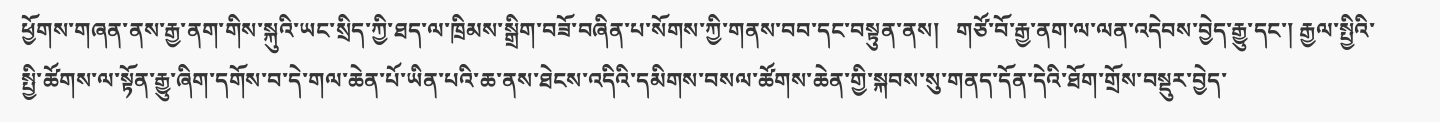ཕྱོགས་གཞན་ནས་རྒྱ་ནག་གིས་སྐུའི་ཡང་སྲིད་ཀྱི་ཐད་ལ་ཁྲིམས་སྒྲིག་བཟོ་བཞིན་པ་སོགས་ཀྱི་གནས་བབ་དང་བསྟུན་ནས།   གཙོ་བོ་རྒྱ་ནག་ལ་ལན་འདེབས་བྱེད་རྒྱུ་དང་། རྒྱལ་སྤྱིའི་སྤྱི་ཚོགས་ལ་སྟོན་རྒྱུ་ཞིག་དགོས་བ་དེ་གལ་ཆེན་པོ་ཡིན་པའི་ཆ་ནས་ཐེངས་འདིའི་དམིགས་བསལ་ཚོགས་ཆེན་གྱི་སྐབས་སུ་གནད་དོན་དེའི་ཐོག་གྲོས་བསྡུར་བྱེད་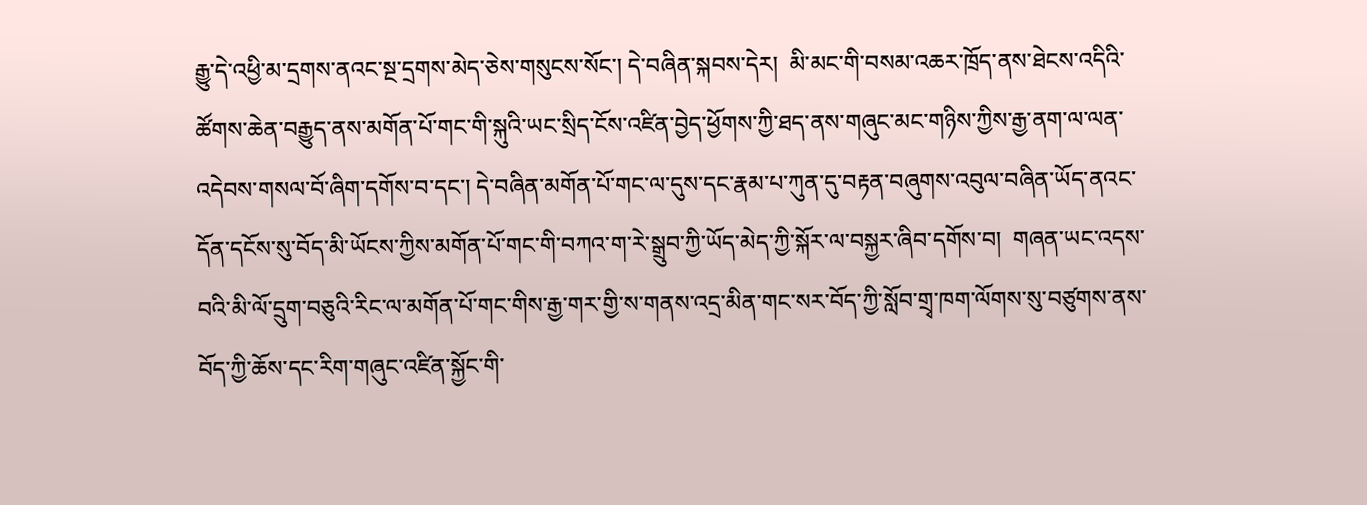རྒྱུ་དེ་འཕྱི་མ་དྲགས་ནའང་སྔ་དྲགས་མེད་ཅེས་གསུངས་སོང་། དེ་བཞིན་སྐབས་དེར།  མི་མང་གི་བསམ་འཆར་ཁྲོད་ནས་ཐེངས་འདིའི་ཚོགས་ཆེན་བརྒྱུད་ནས་མགོན་པོ་གང་གི་སྐུའི་ཡང་སྲིད་ངོས་འཛིན་བྱེད་ཕྱོགས་ཀྱི་ཐད་ནས་གཞུང་མང་གཉིས་ཀྱིས་རྒྱ་ནག་ལ་ལན་འདེབས་གསལ་བོ་ཞིག་དགོས་བ་དང་། དེ་བཞིན་མགོན་པོ་གང་ལ་དུས་དང་རྣམ་པ་ཀུན་དུ་བརྟན་བཞུགས་འབུལ་བཞིན་ཡོད་ནའང་དོན་དངོས་སུ་བོད་མི་ཡོངས་ཀྱིས་མགོན་པོ་གང་གི་བཀའ་ག་རེ་སྒྲུབ་ཀྱི་ཡོད་མེད་ཀྱི་སྐོར་ལ་བསྐྱར་ཞིབ་དགོས་བ།  གཞན་ཡང་འདས་བའི་མི་ལོ་དྲུག་བཅུའི་རིང་ལ་མགོན་པོ་གང་གིས་རྒྱ་གར་གྱི་ས་གནས་འདྲ་མིན་གང་སར་བོད་ཀྱི་སློབ་གྲྭ་ཁག་ལོགས་སུ་བཙུགས་ནས་བོད་ཀྱི་ཆོས་དང་རིག་གཞུང་འཛིན་སྐྱོང་གི་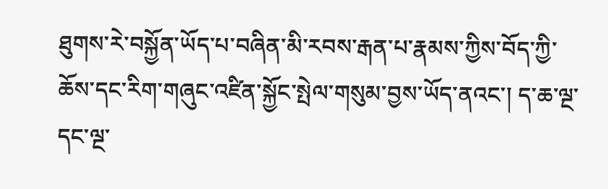ཐུགས་རེ་བསྐྱོན་ཡོད་པ་བཞིན་མི་རབས་རྒན་པ་རྣམས་ཀྱིས་བོད་ཀྱི་ཆོས་དང་རིག་གཞུང་འཛིན་སྐྱོང་སྤེལ་གསུམ་བྱས་ཡོད་ནའང་། ད་ཆ་ལྔ་དང་ལྔ་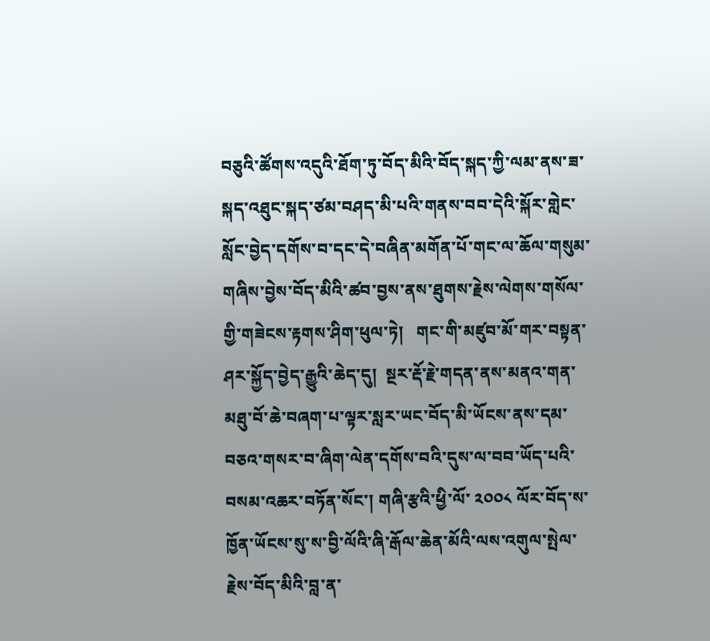བཅུའི་ཚོགས་འདུའི་ཐོག་ཏུ་བོད་མིའི་བོད་སྐད་ཀྱི་ལམ་ནས་ཟ་སྐད་འཐུང་སྐད་ཙམ་བཤད་མི་པའི་གནས་བབ་དེའི་སྐོར་གླེང་སློང་བྱེད་དགོས་བ་དང་དེ་བཞིན་མགོན་པོ་གང་ལ་ཆོལ་གསུམ་གཞིས་བྱེས་བོད་མིའི་ཚབ་བྱས་ནས་ཐུགས་རྗེས་ལེགས་གསོལ་གྱི་གཟེངས་རྟགས་ཤིག་ཕུལ་ཏེ།   གང་གི་མཛུབ་མོ་གར་བསྟན་ཤར་སྐྱོད་བྱེད་རྒྱུའི་ཆེད་དུ།  སྔར་རྡོ་རྗེ་གདན་ནས་མནའ་གན་མཐུ་བོ་ཆེ་བཞག་པ་ལྟར་སླར་ཡང་བོད་མི་ཡོངས་ནས་དམ་བཅའ་གསར་བ་ཞིག་ལེན་དགོས་བའི་དུས་ལ་བབ་ཡོད་པའི་བསམ་འཆར་བཏོན་སོང་། གཞི་རྩའི་ཕྱི་ལོ་ ༢༠༠༨ ལོར་བོད་ས་ཁྱོན་ཡོངས་སུ་ས་བྱི་ལོའི་ཞི་རྒོལ་ཆེན་མོའི་ལས་འགུལ་སྤེལ་རྗེས་བོད་མིའི་བླ་ན་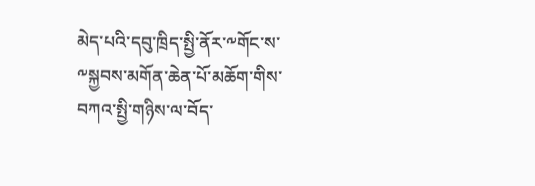མེད་པའི་དབུ་ཁྲིད་སྤྱི་ནོར་༸གོང་ས་༸སྐྱབས་མགོན་ཆེན་པོ་མཆོག་གིས་བཀའ་སྤྱི་གཉིས་ལ་བོད་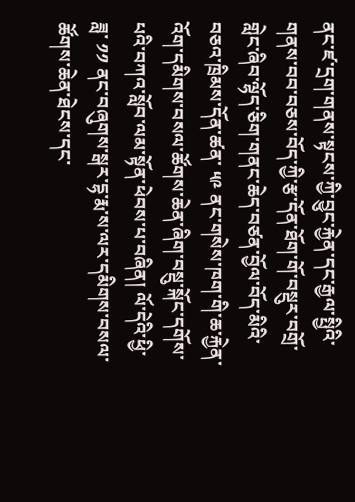ནང་ཛ་དྲག་གནས་སྟངས་ཀྱི་བྱུང་རྐྱེན་དང་རྒྱལ་སྤྱིའི་གནས་བབ་བཅས་བོད་ཀྱི་རྩ་དོན་ཐོག་གོ་བསྡུར་བགྲོ་གླེང་ཞིབ་ལྷོད་ཅིག་གནང་ཆེད་བཙན་བྱོལ་བོད་མིའི་བཅའ་ཁྲིམས་དོན་ཚན་ ༥༩ ནང་གསེས་ཁག་གི་ཆ་རྐྱེན་འོག་དམིགས་བསལ་ཚོགས་ཆེན་ཞིག་བསྡུ་སྐོང་དགོས་པའི་བཀའ་སློབ་ལམ་སྟོན་ཕེབས་པ་བཞིན། ལོ་དེའི་ཕྱི་ཟླ་ ༡༡ ནང་བཞུགས་སྒར་དྷ་རྨ་ས་ལར་དམིགས་བསལ་ཚོགས་ཆེན་ཐེངས་དང་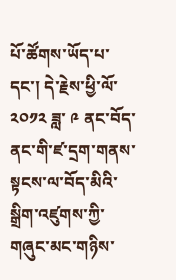པོ་ཚོགས་ཡོད་པ་དང་། དེ་རྗེས་ཕྱི་ལོ་ ༢༠༡༢ ཟླ་ ༩ ནང་བོད་ནང་གི་ཛ་དྲག་གནས་སྟངས་ལ་བོད་མིའི་སྒྲིག་འཛུགས་ཀྱི་གཞུང་མང་གཉིས་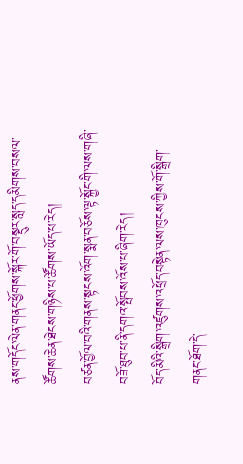ནས་གདོང་ལེན་གནང་ཕྱོགས་སྐོར་གོ་བསྡུར་སླད་དམིགས་བསལ་ཚོགས་ཆེན་ཐེངས་གཉིས་པ་ཚོགས་ཡོད་པ་རེད།
བཙན་བྱོལ་བའི་གནས་སྟངས་འོག་སྨན་བཅོས་ལྟ་སྐྱོང་གི་ལས་གཞི་བཟོ་ཐུབ་པ་ནི་དགའ་སྤོབས་འོས་པ་ཞིག་རེད།
བོད་མིའི་སྒྲིག་འཛུགས་འཕྲོད་བསྟེན་ལས་ཁུངས་ཀྱིས་གོ་སྒྲིག་གནང་ཐོག་དེ་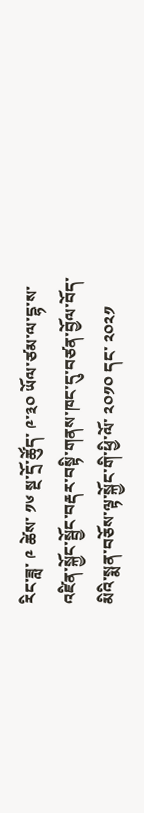རིང་ཟླ་ ༩ ཚེས་ ༡༦ སྔ་དྲོ་ཚོུད་ ༩་༣༠ ཡོལ་ཙམ་ལ་དྷ་ས་འཛིན་སྐྱོང་སྦྱོང་བརྡར་བསྟི་གནས་ཁང་དུ་བཙན་བྱོལ་བོད་མིའི་སྨན་བཅོས་ལྟ་སྐྱོང་གི་ཕྱི་ལོ་ ༢༠༡༠ དང་ ༢༠༢༡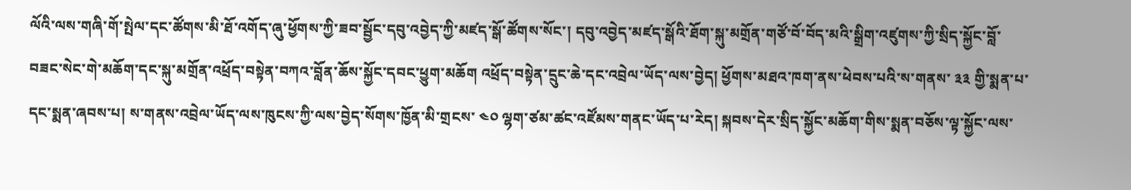ལོའི་ལས་གཞི་གོ་སྤེལ་དང་ཚོགས་མི་ཐོ་འགོད་ཞུ་ཕྱོགས་ཀྱི་ཟབ་སྦྱོང་དབུ་འབྱེད་ཀྱི་མཛད་སྒོ་ཚོགས་སོང་། དབུ་འབྱེད་མཛད་སྒོའི་ཐོག་སྐུ་མགྲོན་གཙོ་བོ་བོད་མའི་སྒྲིག་འཛུགས་ཀྱི་སྲིད་སྐྱོང་བློ་བཟང་སེང་གེ་མཆོག་དང་སྐུ་མགྲོན་འཕྲོད་བསྟེན་བཀའ་བློན་ཆོས་སྐྱོང་དབང་ཕྱུག་མཆོག འཕྲོད་བསྟེན་དྲུང་ཆེ་དང་འབྲེལ་ཡོད་ལས་བྱེད། ཕྱོགས་མཐའ་ཁག་ནས་ཕེབས་པའི་ས་གནས་ ༣༣ གྱི་སྨན་པ་དང་སྨན་ཞབས་པ། ས་གནས་འབྲེལ་ཡོད་ལས་ཁུངས་ཀྱི་ལས་བྱེད་སོགས་ཁྱོན་མི་གྲངས་ ༤༠ ལྷག་ཙམ་ཚང་འཛོམས་གནང་ཡོད་པ་རེད། སྐབས་དེར་སྲིད་སྐྱོང་མཆོག་གིས་སྨན་བཅོས་ལྟ་སྐྱོང་ལས་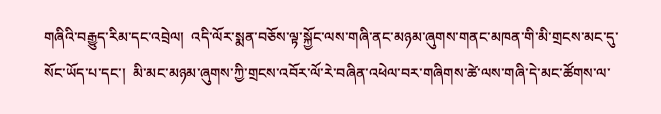གཞིའི་བརྒྱུད་རིམ་དང་འབྲེལ།  འདི་ལོར་སྨན་བཅོས་ལྟ་སྐྱོང་ལས་གཞི་ནང་མཉམ་ཞུགས་གནང་མཁན་གི་མི་གྲངས་མང་དུ་སོང་ཡོད་པ་དང་།  མི་མང་མཉམ་ཞུགས་ཀྱི་གྲངས་འབོར་ལོ་རེ་བཞིན་འཕེལ་བར་གཞིགས་ཚེ་ལས་གཞི་དེ་མང་ཚོགས་ལ་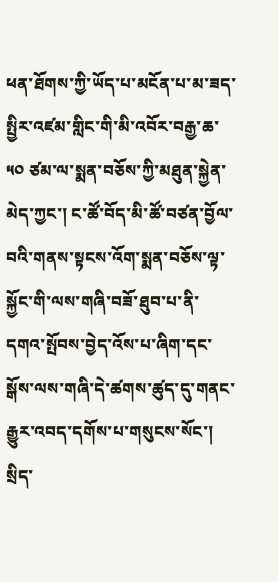ཕན་ཐོགས་ཀྱི་ཡོད་པ་མངོན་པ་མ་ཟད་སྤྱིར་འཛམ་གླིང་གི་མི་འབོར་བརྒྱ་ཆ་ ༥༠ ཙམ་ལ་སྨན་བཅོས་ཀྱི་མཐུན་སྐྱེན་མེད་ཀྱང་། ང་ཚོ་བོད་མི་ཚོ་བཙན་བྱོལ་བའི་གནས་སྟངས་འོག་སྨན་བཅོས་ལྟ་སྐྱོང་གི་ལས་གཞི་བཟོ་ཐུབ་པ་ནི་དགའ་སྤོབས་བྱེད་འོས་པ་ཞིག་དང་སྒོས་ལས་གཞི་དེ་ཚགས་ཚུད་དུ་གནང་རྒྱུར་འབད་དགོས་པ་གསུངས་སོང་། སྲིད་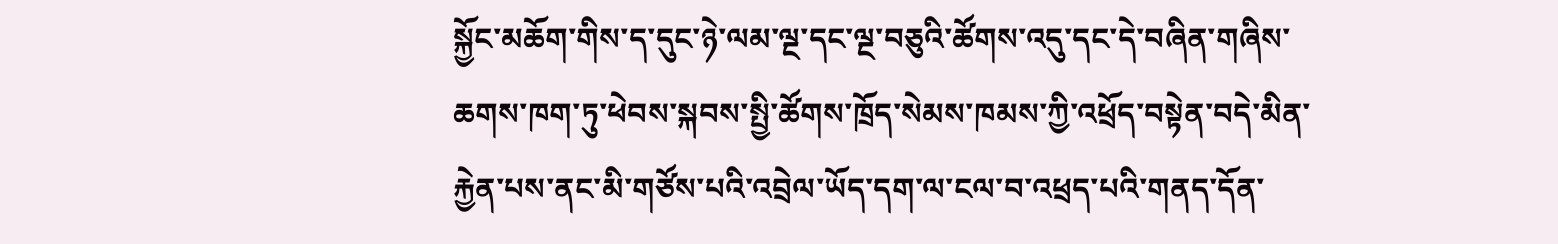སྐྱོང་མཆོག་གིས་ད་དུང་ཉེ་ལམ་ལྔ་དང་ལྔ་བཅུའི་ཚོགས་འདུ་དང་དེ་བཞིན་གཞིས་ཆགས་ཁག་ཏུ་ཕེབས་སྐབས་སྤྱི་ཚོགས་ཁྲོད་སེམས་ཁམས་ཀྱི་འཕྲོད་བསྟེན་བདེ་མིན་རྐྱེན་པས་ནང་མི་གཙོས་པའི་འབྲེལ་ཡོད་དག་ལ་ངལ་བ་འཕྲད་པའི་གནད་དོན་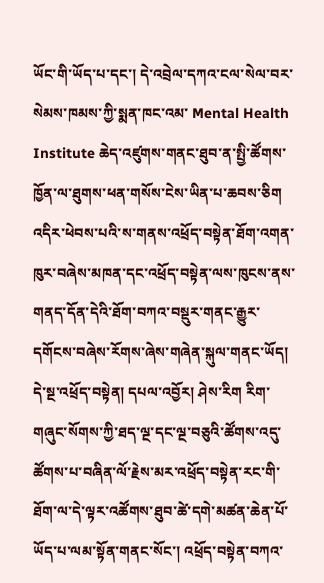ཡོང་གི་ཡོད་པ་དང་། དེ་འབྲེལ་དཀའ་ངལ་སེལ་བར་སེམས་ཁམས་ཀྱི་སྨན་ཁང་འམ་ Mental Health Institute ཆེད་འཛུགས་གནང་ཐུབ་ན་སྤྱི་ཚོགས་ཁྱོན་ལ་ཐུགས་ཕན་གསོས་ངེས་ཡིན་པ་ཆབས་ཅིག འདིར་ཕེབས་པའི་ས་གནས་འཕྲོད་བསྟེན་ཐོག་འགན་ཁུར་བཞེས་མཁན་དང་འཕྲོད་བསྟེན་ལས་ཁུངས་ནས་གནད་དོན་དེའི་ཐོག་བཀའ་བསྡུར་གནང་རྒྱུར་དགོངས་བཞེས་རོགས་ཞེས་གཞེན་སྐུལ་གནང་ཡོད། དེ་སྔ་འཕྲོད་བསྟེན། དཔལ་འབྱོར། ཤེས་རིག རིག་གཞུང་སོགས་ཀྱི་ཐད་ལྔ་དང་ལྔ་བཅུའི་ཚོགས་འདུ་ཚོགས་པ་བཞིན་ལོ་རྗེས་མར་འཕྲོད་བསྟེན་རང་གི་ཐོག་ལ་དེ་ལྟར་འཚོགས་ཐུབ་ཚེ་དགེ་མཚན་ཆེན་པོ་ཡོད་པ་ལམ་སྟོན་གནང་སོང་། འཕྲོད་བསྟེན་བཀའ་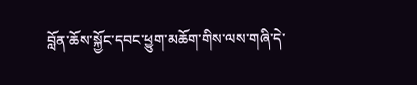བློན་ཆོས་སྐྱོང་དབང་ཕྱུག་མཆོག་གིས་ལས་གཞི་དེ་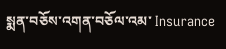སྨན་བཅོས་འགན་བཅོལ་འམ་ Insurance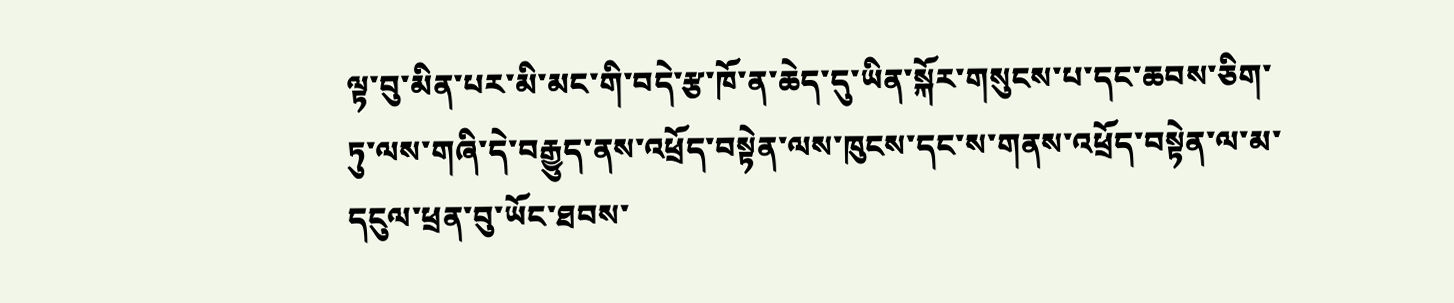ལྟ་བུ་མིན་པར་མི་མང་གི་བདེ་རྩ་ཁོ་ན་ཆེད་དུ་ཡིན་སྐོར་གསུངས་པ་དང་ཆབས་ཅིག་ཏུ་ལས་གཞི་དེ་བརྒྱུད་ནས་འཕྲོད་བསྟེན་ལས་ཁུངས་དང་ས་གནས་འཕྲོད་བསྟེན་ལ་མ་དངུལ་ཕྲན་བུ་ཡོང་ཐབས་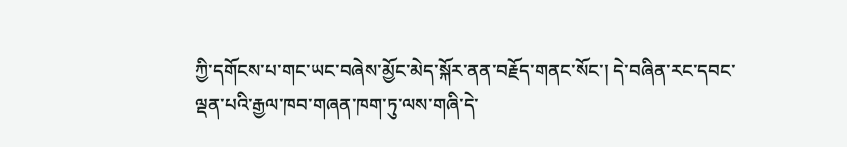ཀྱི་དགོངས་པ་གང་ཡང་བཞེས་མྱོང་མེད་སྐོར་ནན་བརྗོད་གནང་སོང་། དེ་བཞིན་རང་དབང་ལྡན་པའི་རྒྱལ་ཁབ་གཞན་ཁག་ཏུ་ལས་གཞི་དེ་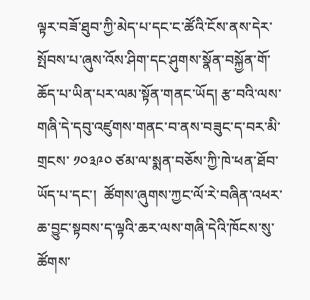ལྟར་བཟོ་ཐུབ་ཀྱི་མེད་པ་དང་ང་ཚོའི་ངོས་ནས་དེར་སྤོབས་པ་ཞུས་འོས་ཤིག་དང་ཤུགས་སྣོན་བསྐྱོན་གོ་ཆོད་པ་ཡིན་པར་ལམ་སྟོན་གནང་ཡོད། རྩ་བའི་ལས་གཞི་དེ་དབུ་འཛུགས་གནང་བ་ནས་བཟུང་ད་བར་མི་གྲངས་ ༡༠༣༩༠ ཙམ་ལ་སྨན་བཅོས་ཀྱི་ཁེ་ཕན་ཐོབ་ཡོད་པ་དང་།  ཚོགས་ཞུགས་ཀྱང་ལོ་རེ་བཞིན་འཕར་ཆ་བྱུང་སྟབས་ད་ལྟའི་ཆར་ལས་གཞི་དེའི་ཁོངས་སུ་ཚོགས་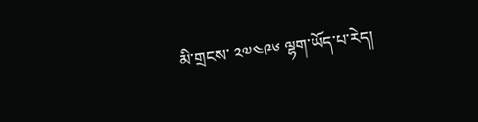མི་གྲངས་ ༢༧༤༩༦ ལྷག་ཡོད་པ་རེད།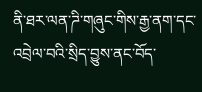ནི་ཐར་ལན་ཌི་གཞུང་གིས་རྒྱ་ནག་དང་འབྲེལ་བའི་སྲིད་བྱུས་ནང་བོད་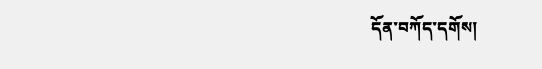དོན་བཀོད་དགོས།